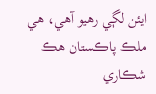ايئن لڳي رھيو آھي، ھي ملڪ پاڪستان ھڪ شڪاري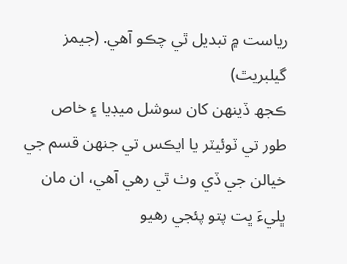رياست ۾ تبديل ٿي چڪو آھي. (جيمز گيلبريٿ)
ڪجھ ڏينھن کان سوشل ميڊيا ۽ خاص طور تي ٽوئيٽر يا ايڪس تي جنھن قسم جي خيالن جي ڏي وٺ ٿي رھي آھي، ان مان ڀليءَ ڀت پتو پئجي رھيو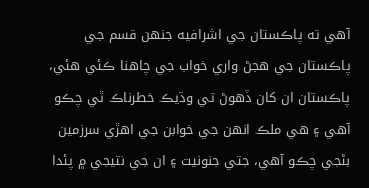آھي ته پاڪستان جي اشرافيه جنھن قسم جي پاڪستان جي ھجڻ واري خواب جي چاھنا ڪئي ھئي، پاڪستان ان کان ڏھوڻ تي وڌيڪ خطرناڪ ٿي چڪو آھي ۽ ھي ملڪ انھن جي خوابن جي اھڙي سرزمين بڻجي چڪو آھي، جتي جنونيت ۽ ان جي نتيجي ۾ پئدا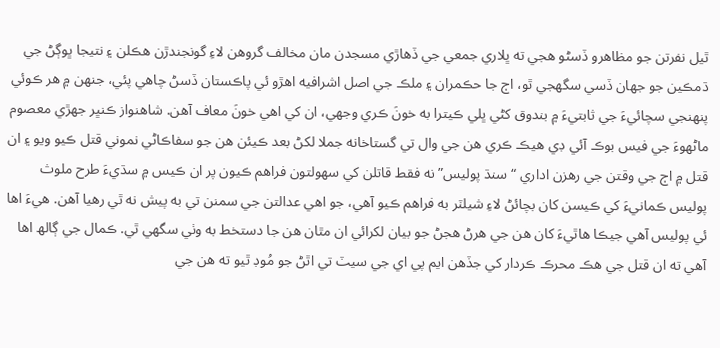ٿيل نفرتن جو مظاھرو ڏسڻو ھجي ته ڀلاري جمعي جي ڏھاڙي مسجدن مان مخالف گروھن لاءِ گونجندڙن ھڪلن ۽ نتيجا ڀوڳڻ جي ڌمڪين جو جهان ڏسي سگهجي ٿو، اڄ جا حڪمران ۽ ملڪ جي اصل اشرافيه اھڙو ئي پاڪستان ڏسڻ چاھي پئي، جنھن ۾ ھر ڪوئي پنھنجي سچائيءَ جي ثابتيءَ ۾ بندوق کڻي ڀلي ڪيترا به خونَ ڪري وجهي، ان کي اھي خونَ معاف آھن. شاھنواز ڪنڀر جھڙي معصوم ماڻھوءَ جي فيس بوڪ آئي ڊي ھيڪ ڪري ھن جي وال تي گستاخانه جملا لکڻ بعد ڪيئن ھن جو سفاڪاڻي نموني قتل ڪيو ويو ۽ ان قتل ۾ اڄ جي وقتن جي رھزن اداري “سنڌ پوليس” نه فقط قاتلن کي سھولتون فراھم ڪيون پر ان ڪيس ۾ سڌيءَ طرح ملوث پوليس ڪمانيءَ کي ڪيسن کان بچائڻ لاءِ شيلٽر به فراھم ڪيو آھي، جو اهي عدالتن جي سمنن تي به پيش نه ٿي رهيا آهن. ھيءَ اھا ئي پوليس آھي جيڪا ھاٿيءَ کان ھن جي ھرڻ ھجڻ جو بيان لکرائي ان مٿان ھن جا دستخط به وٺي سگھي ٿي. ڪمال جي ڳالھ اھا آھي ته ان قتل جي ھڪ محرڪ ڪردار کي جڏھن ايم پي اي جي سيٽ تي اٿڻ جو مُوڊ ٿيو ته ھن جي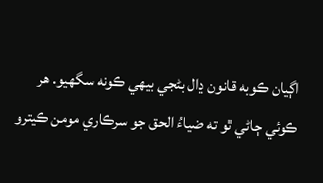اڳيان ڪوبه قانون ڍال بڻجي بيھي ڪونه سگھيو. ھر ڪوئي ڄاڻي ٿو ته ضياءُ الحق جو سرڪاري مومن ڪيترو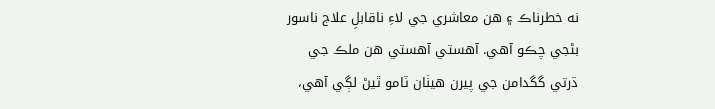نه خطرناڪ ۽ ھن معاشري جي لاءِ ناقابلِ علاج ناسور بڻجي چڪو آھي. آھستي آھستي ھن ملڪ جي ڌرتي گگدامن جي پيرن هيٺان ٽامو ٿيڻ لڳي آھي،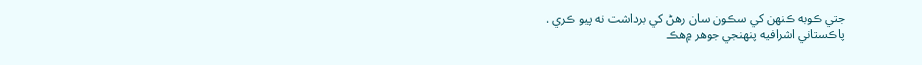جتي ڪوبه ڪنھن کي سڪون سان رھڻ کي برداشت نه پيو ڪري .
پاڪستاني اشرافيه پنھنجي جوھر ۾ھڪ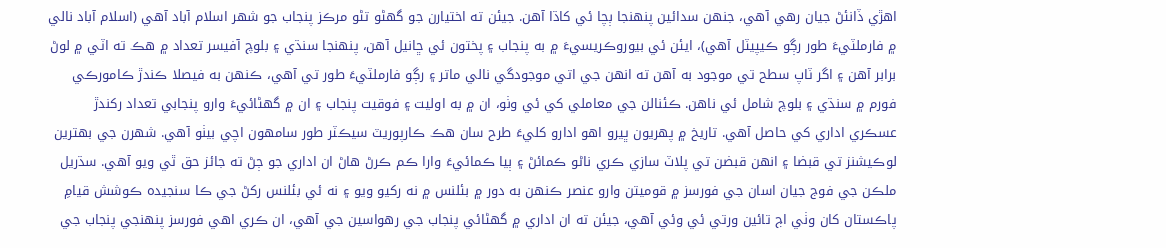اھڙي ڏانئڻ جيان رھي آھي، جنھن سدائين پنھنجا ٻچا ئي کاڌا آھن. جيئن ته اختيارن جو گھڻو تڻو مرڪز پنجاب جو شھر اسلام آباد آھي (اسلام آباد نالي ۾ فارملٽيءَ طور رڳو ڪيپيٽل آھي)، ايئن ئي بيوروڪريسيءَ ۾ به پنجاب ۽ پختون ئي ڇانيل آھن، پنھنجا سنڌي ۽ بلوچ آفيسر تعداد ۾ ھڪ ته اٽي ۾ لوڻ برابر آھن ۽ اگر ٽاپ سطح تي موجود به آھن ته انھن جي اتي موجودگي نالي ماتر ۽ رڳو فارملٽيءَ طور تي آھي، ڪنھن به فيصلا ڪندڙ ڪامورڪي فورم ۾ سنڌي ۽ بلوچ شامل ئي ناھن. ڪئنالن جي معاملي کي ئي وٺو، ان ۾ به اوليت ۽ فوقيت پنجاب ۽ ان ۾ گھڻائيءَ وارو پنجابي تعداد رکندڙ عسڪري اداري کي حاصل آھي. تاريخ ۾ پھريون ڀيرو اهو ادارو کليءَ طرح سان هڪ ڪارپوريٽ سيڪٽر طور سامھون اچي بيٺو آھي. شھرن جي بھترين لوڪيشنز تي قبضا ۽ انھن قبضن تي پلاٽ سازي ڪري ناڻو ڪمائڻ ۽ ٻيا ڪمائيءَ وارا ڪم ڪرڻ ھاڻ ان اداري جو ڄڻ ته جائز حق ٿي ويو آھي. سڌريل ملڪن جي فوج جيان اسان جي فورسز ۾ قوميتن وارو عنصر ڪنھن به دور ۾ بئلنس ۾ نه رکيو ويو ۽ نه ئي بئلنس رکڻ جي ڪا سنجيده ڪوشش قيامِ پاڪستان کان وٺي اڄ تائين ورتي ئي وئي آھي، جيئن ته ان اداري ۾ گھڻائي پنجاب جي رهواسين جي آھي، ان ڪري اھي فورسز پنهنجي پنجاب جي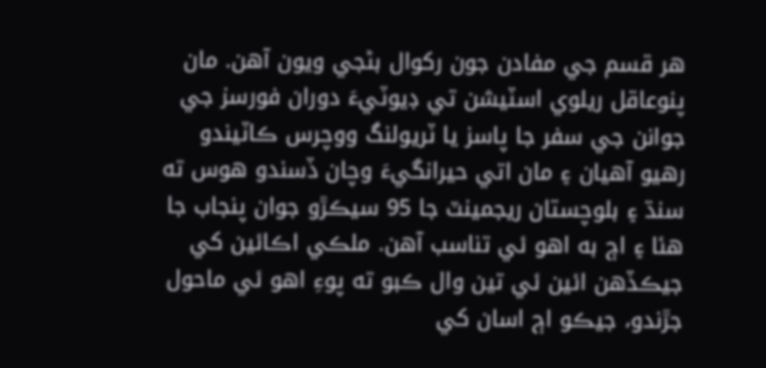ھر قسم جي مفادن جون رکوال بڻجي ويون آهن. مان پنوعاقل ريلوي اسٽيشن تي ڊيوٽيءَ دوران فورسز جي جوانن جي سفر جا پاسز يا ٽريولنگ ووچرس ڪاٽيندو رھيو آھيان ۽ مان اتي حيرانگيءَ وچان ڏسندو ھوس ته سنڌ ۽ بلوچستان ريجمينٽ جا 95 سيڪڙو جوان پنجاب جا ھئا ۽ اڄ به اهو ئي تناسب آھن. ملڪي اڪائين کي جيڪڏھن ائين ئي تين وال ڪبو ته پوءِ اھو ئي ماحول جڙندو، جيڪو اڄ اسان کي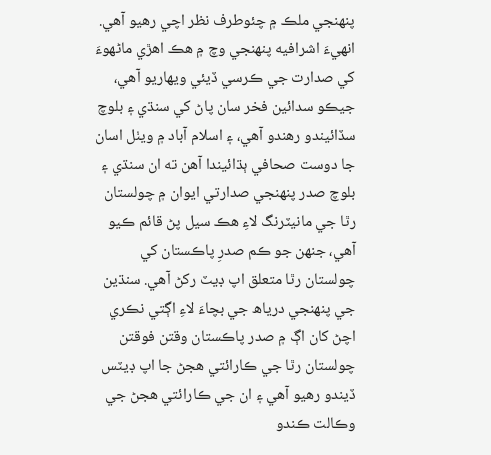پنھنجي ملڪ ۾ چئوطرف نظر اچي رھيو آھي. انھيءَ اشرافيه پنھنجي وچ ۾ ھڪ اھڙي ماڻھوءَ کي صدارت جي ڪرسي ڏيئي ويھاريو آھي، جيڪو سدائين فخر سان پاڻ کي سنڌي ۽ بلوچ سڏائيندو رھندو آھي، ۽ اسلام آباد ۾ ويٺل اسان جا دوست صحافي ٻڌائيندا آھن ته ان سنڌي ۽ بلوچ صدر پنھنجي صدارتي ايوان ۾ چولستان رٿا جي مانيٽرنگ لاءِ ھڪ سيل پڻ قائم ڪيو آھي، جنھن جو ڪم صدرِ پاڪستان کي چولستان رٿا متعلق اپ ڊيٽ رکڻ آھي. سنڌين جي پنھنجي درياھ جي بچاءَ لاءِ اڳتي نڪري اچڻ کان اڳ ۾ صدر پاڪستان وقتن فوقتن چولستان رٿا جي ڪارائتي ھجڻ جا اپ ڊيٽس ڏيندو رھيو آھي ۽ ان جي ڪارائتي ھجڻ جي وڪالت ڪندو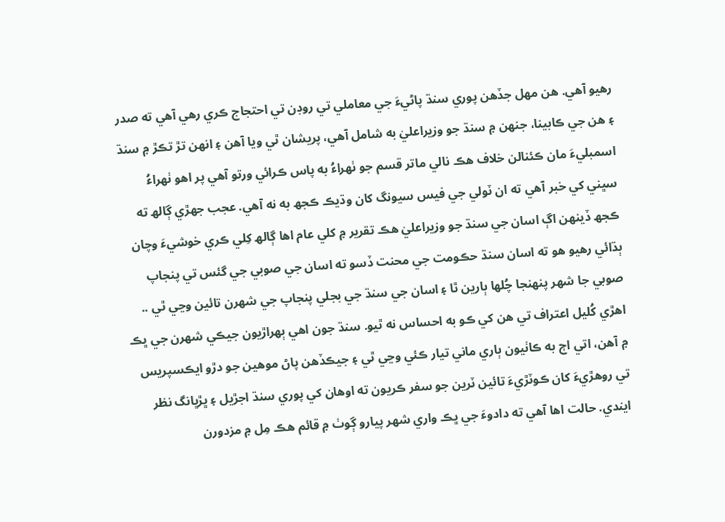رھيو آھي. ھن مھل جڏھن پوري سنڌ پاڻيءَ جي معاملي تي روڊن تي احتجاج ڪري رھي آھي ته صدر ۽ ھن جي ڪابينا، جنھن ۾ سنڌ جو وزيراعليٰ به شامل آھي، پريشان ٿي ويا آھن ۽ انھن تڙ تڪڙ ۾ سنڌ اسمبليءَ مان ڪئنالن خلاف ھڪ نالي ماتر قسم جو ٺهراءُ به پاس ڪرائي ورتو آھي پر اھو ٺهراءُ سڀني کي خبر آھي ته ان ٽولي جي فيس سيونگ کان وڌيڪ ڪجھ به نه آھي. عجب جھڙي ڳالھ ته ڪجھ ڏينھن اڳ اسان جي سنڌ جو وزيراعليٰ ھڪ تقرير ۾ کلي عام اھا ڳالھ کِلي ڪري خوشيءَ وچان ٻڌائي رھيو ھو ته اسان سنڌ حڪومت جي محنت ڏسو ته اسان جي صوبي جي گئس تي پنجاپ صوبي جا شھر پنھنجا چُلھا ٻارين ٿا ۽ اسان جي سنڌ جي بجلي پنجاپ جي شھرن تائين وڃي ٿي .. اھڙي کُليل اعتراف تي ھن کي ڪو به احساس نه ٿيو. سنڌ جون اھي ٻھراڙيون جيڪي شھرن جي ڀڪ ۾ آھن، اتي اڄ به ڪاٺيون ٻاري ماني تيار ڪئي وڃي ٿي ۽ جيڪڏھن پاڻ موھين جو دڙو ايڪسپريس تي روھڙيءَ کان ڪوٽڙيءَ تائين ٽرين جو سفر ڪريون ته اوھان کي پوري سنڌ اجڙيل ۽ ڀڙڀانگ نظر ايندي. حالت اھا آھي ته دادوءَ جي ڀڪ واري شھر پيارو ڳوٺ ۾ قائم ھڪ مِل ۾ مزدورن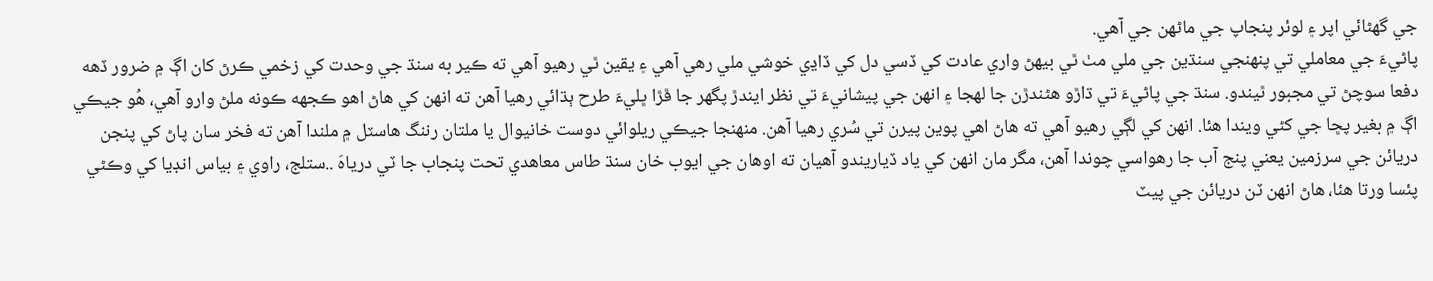جي گھڻائي اپر ۽ لوئر پنجاپ جي ماڻھن جي آھي.
پاڻيءَ جي معاملي تي پنهنجي سنڌين جي ملي مٺ ٿي بيهڻ واري عادت کي ڏسي دل کي ڏاڍي خوشي ملي رهي آهي ۽ يقين ٿي رهيو آهي ته ڪير به سنڌ جي وحدت کي زخمي ڪرڻ کان اڳ ۾ ضرور ڏهه دفعا سوچڻ تي مجبور ٿيندو. سنڌ جي پاڻيءَ تي ڌاڙو هڻندڙن جا لهجا ۽ انهن جي پيشانيءَ تي نظر ايندڙ پگهر جا ڦڙا ڀليءَ طرح ٻڌائي رهيا آهن ته انهن کي هاڻ اهو ڪجهه ڪونه ملڻ وارو آهي، هُو جيڪي اڳ ۾ بغير پڇا جي کڻي ويندا هئا. انهن کي لڳي رهيو آهي ته هاڻ اهي پوين پيرن تي سُري رهيا آهن. منهنجا جيڪي ريلوائي دوست خانيوال يا ملتان رننگ هاسٽل ۾ ملندا آهن ته فخر سان پاڻ کي پنجن دريائن جي سرزمين يعني پنج آب جا رهواسي چوندا آهن، مگر مان انهن کي ياد ڏياريندو آهيان ته اوهان جي ايوب خان سنڌ طاس معاهدي تحت پنجاب جا ٽي درياهَ ..ستلج، راوي ۽ بياس انڊيا کي وڪڻي پئسا ورتا هئا، هاڻ انهن ٽن دريائن جي پيٽ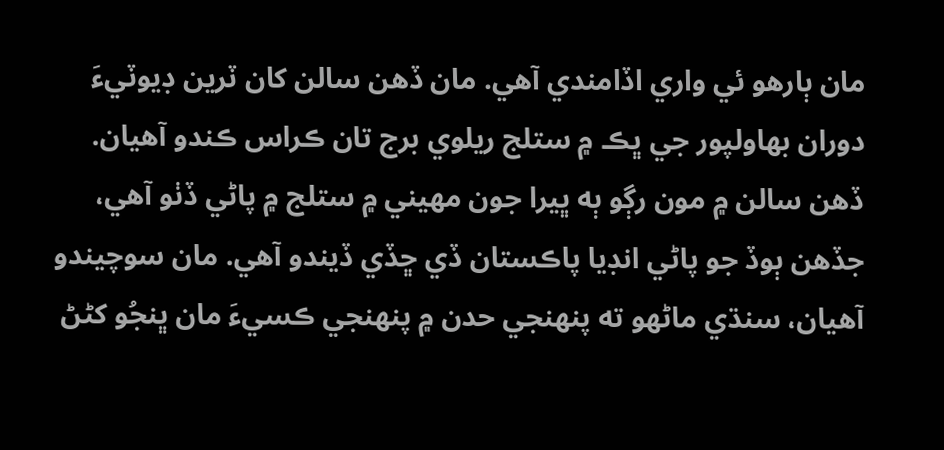مان ٻارهو ئي واري اڏامندي آهي. مان ڏهن سالن کان ٽرين ڊيوٽيءَ دوران بهاولپور جي ڀڪ ۾ ستلج ريلوي برج تان ڪراس ڪندو آهيان. ڏهن سالن ۾ مون رڳو ٻه ڀيرا جون مهيني ۾ ستلج ۾ پاڻي ڏٺو آهي، جڏهن ٻوڏ جو پاڻي انڊيا پاڪستان ڏي ڇڏي ڏيندو آهي. مان سوچيندو آهيان، سنڌي ماڻهو ته پنهنجي حدن ۾ پنهنجي ڪسيءَ مان ڀنجُو کڻڻ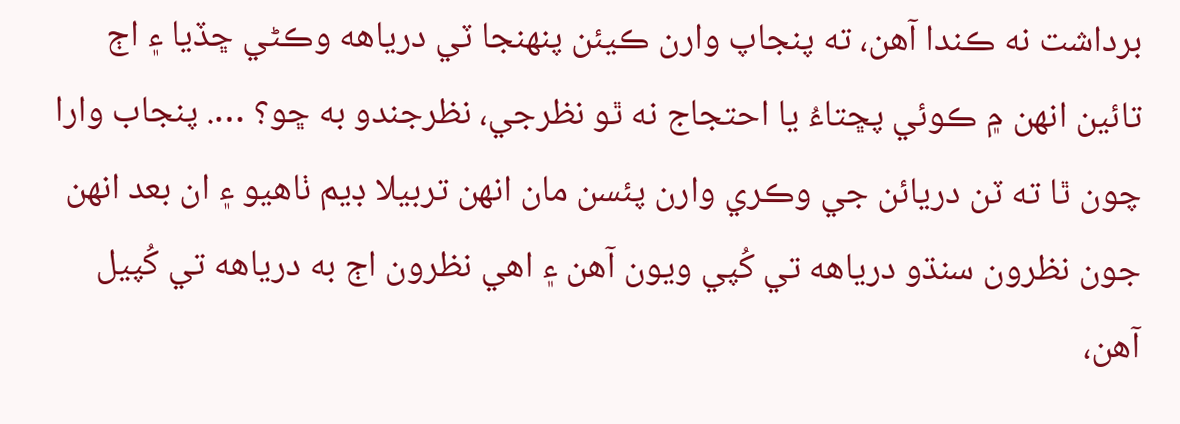برداشت نه ڪندا آهن، ته پنجاپ وارن ڪيئن پنهنجا ٽي درياهه وڪڻي ڇڏيا ۽ اڄ تائين انهن ۾ ڪوئي پڇتاءُ يا احتجاج نه ٿو نظرجي، نظرجندو به ڇو؟ …. پنجاب وارا چون ٿا ته ٽن دريائن جي وڪري وارن پئسن مان انهن تربيلا ڊيم ٺاهيو ۽ ان بعد انهن جون نظرون سنڌو درياهه تي کُپي ويون آهن ۽ اهي نظرون اڄ به درياهه تي کُپيل آهن،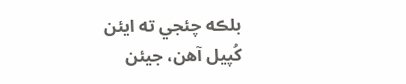بلڪه چئجي ته ايئن کُپيل آهن، جيئن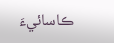ڪاسائيءَ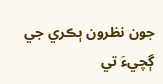جون نظرون ٻڪري جي ڳچيءَ تي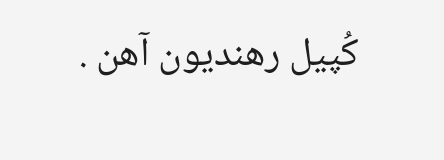کُپيل رهنديون آهن .